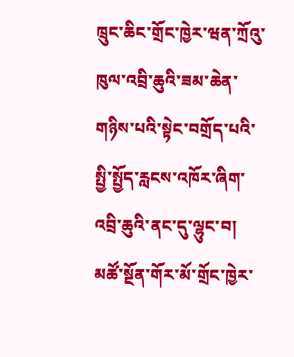ཁྲུང་ཆིང་གྲོང་ཁྱེར་ཝན་ཀྲོའུ་ཁུལ་འབྲི་ཆུའི་ཟམ་ཆེན་གཉིས་པའི་སྟེང་བགྲོད་པའི་སྤྱི་སྤྱོད་རླངས་འཁོར་ཞིག་འབྲི་ཆུའི་ནང་དུ་ལྷུང་བ། མཚོ་སྔོན་གོར་མོ་གྲོང་ཁྱེར་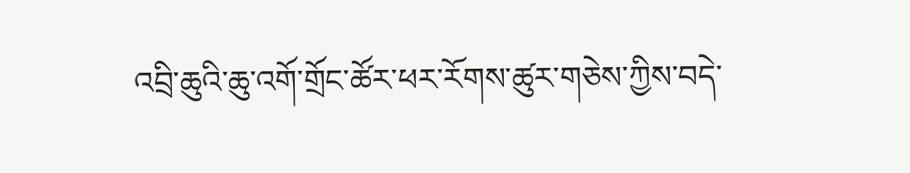འབྲི་ཆུའི་ཆུ་འགོ་གྲོང་ཚོར་ཕར་རོགས་ཚུར་གཅེས་ཀྱིས་བདེ་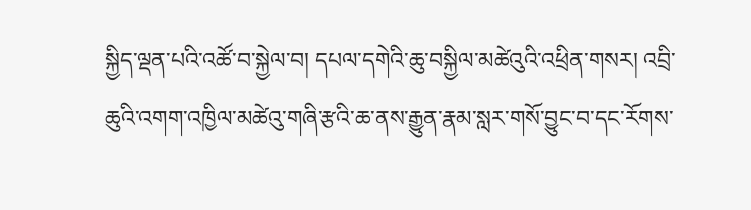སྐྱིད་ལྡན་པའི་འཚོ་བ་སྐྱེལ་བ། དཔལ་དགེའི་ཆུ་བསྐྱིལ་མཚེའུའི་འཕྲིན་གསར། འབྲི་ཆུའི་འགག་འཁྱིལ་མཚེའུ་གཞི་རྩའི་ཆ་ནས་རྒྱུན་རྣམ་སླར་གསོ་བྱུང་བ་དང་རོགས་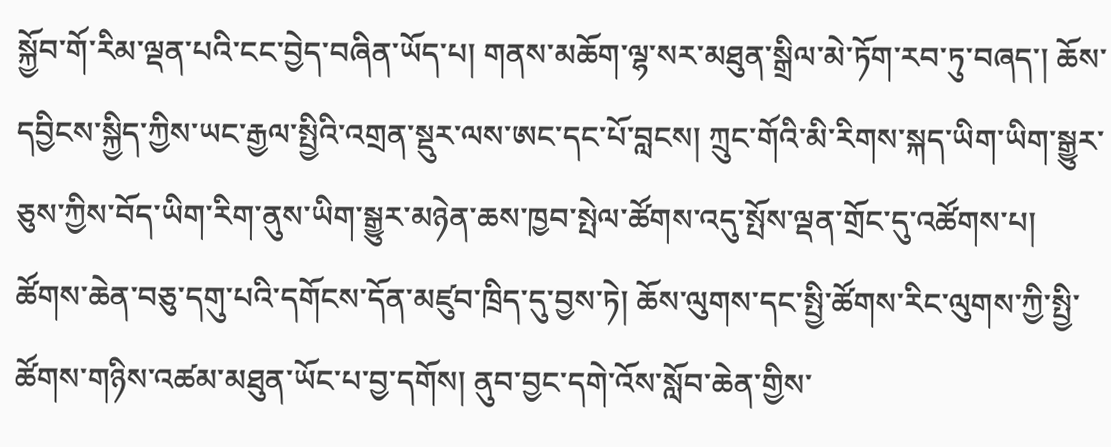སྐྱོབ་གོ་རིམ་ལྡན་པའི་ངང་བྱེད་བཞིན་ཡོད་པ། གནས་མཆོག་ལྷ་སར་མཐུན་སྒྲིལ་མེ་ཏོག་རབ་ཏུ་བཞད་། ཆོས་དབྱིངས་སྐྱིད་ཀྱིས་ཡང་རྒྱལ་སྤྱིའི་འགྲན་སྡུར་ལས་ཨང་དང་པོ་བླངས། ཀྲུང་གོའི་མི་རིགས་སྐད་ཡིག་ཡིག་སྒྱུར་ཅུས་ཀྱིས་བོད་ཡིག་རིག་ནུས་ཡིག་སྒྱུར་མཉེན་ཆས་ཁྱབ་སྤེལ་ཚོགས་འདུ་སྤོས་ལྡན་གྲོང་དུ་འཚོགས་པ། ཚོགས་ཆེན་བཅུ་དགུ་པའི་དགོངས་དོན་མཛུབ་ཁྲིད་དུ་བྱས་ཏེ། ཆོས་ལུགས་དང་སྤྱི་ཚོགས་རིང་ལུགས་ཀྱི་སྤྱི་ཚོགས་གཉིས་འཚམ་མཐུན་ཡོང་པ་བྱ་དགོས། ནུབ་བྱང་དགེ་འོས་སློབ་ཆེན་གྱིས་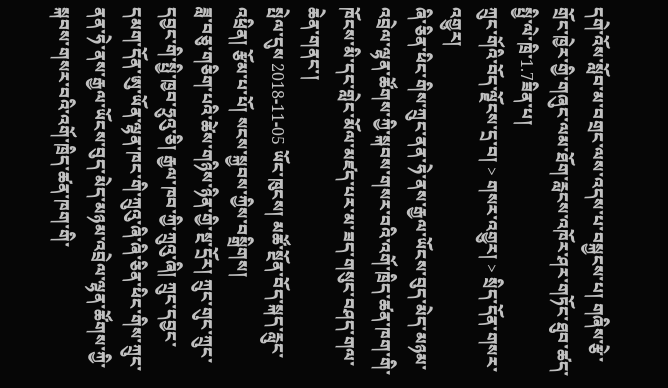དགེ་འོས་སློབ་མ་བགྲང་ལས་འདས་པ་བསྐྱངས་པ། གཞིས་རྩེ་གྲོང་ཁྱེར་གྱི་གཞུང་ལམ་ཐོག་རླངས་འཁོར་ཤར་གཏོང་ཐུབ་ཚད་སྤྱི་ལེ་ཁྲི་1.7ཟིན་པ།
ཀྲུང་གོའི་བོད་ལྗོངས་དྲ་བ། > གསར་འགྱུར། > སྲིད་དོན་གསར་འགྱུར།
ཞི་ཅིན་ཕིང་གིས་ཀྲུང་ནན་ཧེ་ནས་རྒྱལ་ཡོངས་བུད་མེད་མཉམ་འབྲེལ་ལྷན་ཚོགས་ཀྱི་སྐབས་གསར་བའི་འགོ་ཁྲིད་ཚན་ཁག་གི་ཁོངས་མི་དང་གླེང་མོལ་མཛད་པར་མ་ཟད་གསུང་བཤད་གལ་ཆེན་གནང་།
སྤེལ་དུས 2018-11-05 ཡོང་ཁུངས། མཚོ་སྔོན་བོད་སྐད་རླུང་འཕྲིན། རྩོམ་པ་པོ། སངས་སྐྱབས་ཀྱིས་བསྒྲིགས།
ཟླ་བཅུ་གཅིག་པའི་ཚེས་གཉིས་ཉིན་གྱི་སྔ་དྲོར། ཀྲུང་གུང་ཀྲུང་དབྱང་གི་སྤྱི་ཁྱབ་ཧྲུའུ་ཅི། རྒྱལ་ཁབ་ཀྱི་ཀྲུའུ་ཞི། ཀྲུང་དབྱང་དམག་དོན་ཨུ་ཡོན་ལྷན་ཁང་གི་ཀྲུའུ་ཞི་ཞི་ཅིན་ཕིང་གིས་ཀྲུང་ནན་ཧེ་ནས་རྒྱལ་ཡོངས་བུད་མེད་མཉམ་འབྲེལ་ལྷན་ཚོགས་ཀྱི་སྐབས་གསར་བའི་འགོ་ཁྲིད་ཚན་ཁག་གི་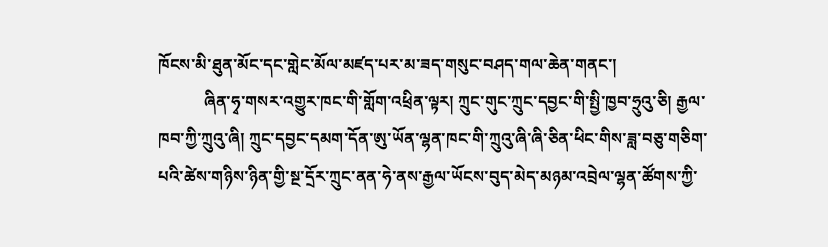ཁོངས་མི་ཐུན་མོང་དང་གླེང་མོལ་མཛད་པར་མ་ཟད་གསུང་བཤད་གལ་ཆེན་གནང་།
           ཞིན་ཧྭ་གསར་འགྱུར་ཁང་གི་གློག་འཕྲིན་ལྟར། ཀྲུང་གུང་ཀྲུང་དབྱང་གི་སྤྱི་ཁྱབ་ཧྲུའུ་ཅི། རྒྱལ་ཁབ་ཀྱི་ཀྲུའུ་ཞི། ཀྲུང་དབྱང་དམག་དོན་ཨུ་ཡོན་ལྷན་ཁང་གི་ཀྲུའུ་ཞི་ཞི་ཅིན་ཕིང་གིས་ཟླ་བཅུ་གཅིག་པའི་ཚེས་གཉིས་ཉིན་གྱི་སྔ་དྲོར་ཀྲུང་ནན་ཧེ་ནས་རྒྱལ་ཡོངས་བུད་མེད་མཉམ་འབྲེལ་ལྷན་ཚོགས་ཀྱི་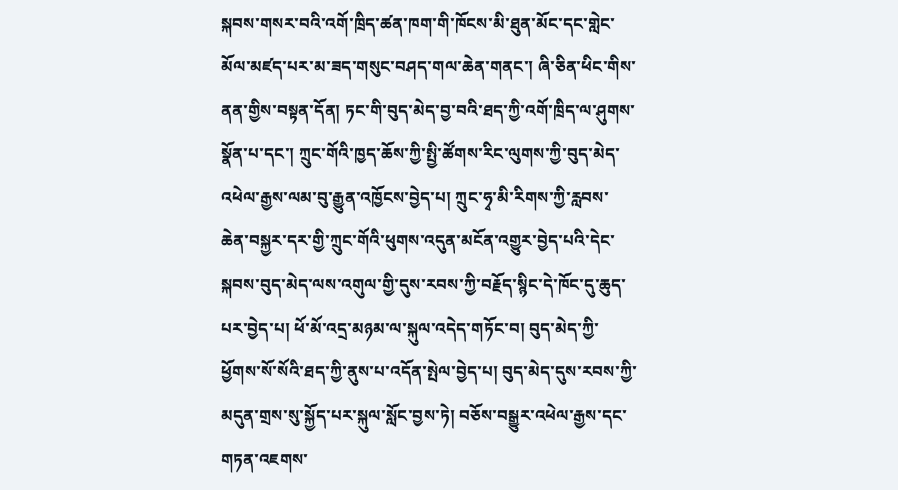སྐབས་གསར་བའི་འགོ་ཁྲིད་ཚན་ཁག་གི་ཁོངས་མི་ཐུན་མོང་དང་གླེང་མོལ་མཛད་པར་མ་ཟད་གསུང་བཤད་གལ་ཆེན་གནང་། ཞི་ཅིན་ཕིང་གིས་ནན་གྱིས་བསྟན་དོན། ཏང་གི་བུད་མེད་བྱ་བའི་ཐད་ཀྱི་འགོ་ཁྲིད་ལ་ཤུགས་སྣོན་པ་དང་། ཀྲུང་གོའི་ཁྱད་ཆོས་ཀྱི་སྤྱི་ཚོགས་རིང་ལུགས་ཀྱི་བུད་མེད་འཕེལ་རྒྱས་ལམ་བུ་རྒྱུན་འཁྱོངས་བྱེད་པ། ཀྲུང་ཧྭ་མི་རིགས་ཀྱི་རླབས་ཆེན་བསྐྱར་དར་གྱི་ཀྲུང་གོའི་ཕུགས་འདུན་མངོན་འགྱུར་བྱེད་པའི་དེང་སྐབས་བུད་མེད་ལས་འགུལ་གྱི་དུས་རབས་ཀྱི་བརྗོད་སྙིང་དེ་ཁོང་དུ་ཆུད་པར་བྱེད་པ། ཕོ་མོ་འདྲ་མཉམ་ལ་སྐུལ་འདེད་གཏོང་བ། བུད་མེད་ཀྱི་ཕྱོགས་སོ་སོའི་ཐད་ཀྱི་ནུས་པ་འདོན་སྤེལ་བྱེད་པ། བུད་མེད་དུས་རབས་ཀྱི་མདུན་གྲས་སུ་སྐྱོད་པར་སྐུལ་སློང་བྱས་ཏེ། བཅོས་བསྒྱུར་འཕེལ་རྒྱས་དང་གཏན་འཇགས་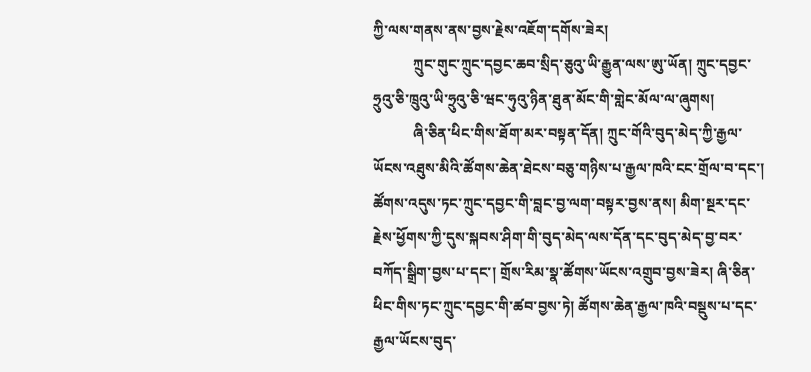ཀྱི་ལས་གནས་ནས་བྱས་རྗེས་འཇོག་དགོས་ཟེར།
           ཀྲུང་གུང་ཀྲུང་དབྱང་ཆབ་སྲིད་ཅུའུ་ཡི་རྒྱུན་ལས་ཨུ་ཡོན། ཀྲུང་དབྱང་ཧྲུའུ་ཅི་ཁྲུའུ་ཡི་ཧྲུའུ་ཅི་ཝང་ཧུའུ་ཉིན་ཐུན་མོང་གི་གླེང་མོལ་ལ་ཞུགས།
           ཞི་ཅིན་ཕིང་གིས་ཐོག་མར་བསྟན་དོན། ཀྲུང་གོའི་བུད་མེད་ཀྱི་རྒྱལ་ཡོངས་འཐུས་མིའི་ཚོགས་ཆེན་ཐེངས་བཅུ་གཉིས་པ་རྒྱལ་ཁའི་ངང་གྲོལ་བ་དང་། ཚོགས་འདུས་ཏང་ཀྲུང་དབྱང་གི་བླང་བྱ་ལག་བསྟར་བྱས་ནས། མིག་སྔར་དང་རྗེས་ཕྱོགས་ཀྱི་དུས་སྐབས་ཤིག་གི་བུད་མེད་ལས་དོན་དང་བུད་མེད་བྱ་བར་བཀོད་སྒྲིག་བྱས་པ་དང་། གྲོས་རིམ་སྣ་ཚོགས་ཡོངས་འགྲུབ་བྱས་ཟེར། ཞི་ཅིན་ཕིང་གིས་ཏང་ཀྲུང་དབྱང་གི་ཚབ་བྱས་ཏེ། ཚོགས་ཆེན་རྒྱལ་ཁའི་བསྡུས་པ་དང་རྒྱལ་ཡོངས་བུད་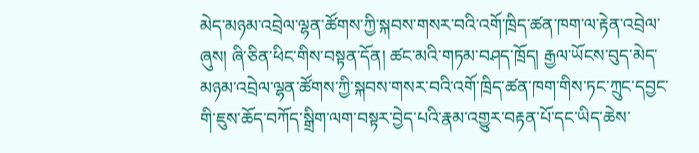མེད་མཉམ་འབྲེལ་ལྷན་ཚོགས་ཀྱི་སྐབས་གསར་བའི་འགོ་ཁྲིད་ཚན་ཁག་ལ་རྟེན་འབྲེལ་ཞུས། ཞི་ཅིན་ཕིང་གིས་བསྟན་དོན། ཚང་མའི་གཏམ་བཤད་ཁྲོད། རྒྱལ་ཡོངས་བུད་མེད་མཉམ་འབྲེལ་ལྷན་ཚོགས་ཀྱི་སྐབས་གསར་བའི་འགོ་ཁྲིད་ཚན་ཁག་གིས་ཏང་ཀྲུང་དབྱང་གི་ཇུས་ཆོད་བཀོད་སྒྲིག་ལག་བསྟར་བྱེད་པའི་རྣམ་འགྱུར་བརྟན་པོ་དང་ཡིད་ཆེས་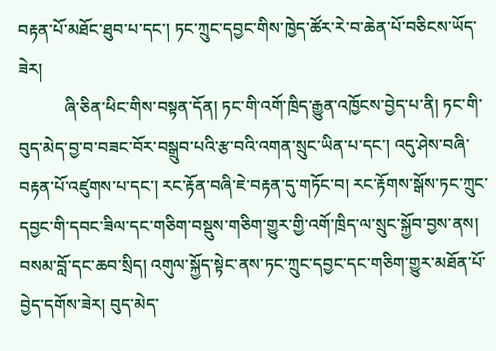བརྟན་པོ་མཐོང་ཐུབ་པ་དང་། ཏང་ཀྲུང་དབྱང་གིས་ཁྱེད་ཚོར་རེ་བ་ཆེན་པོ་བཅིངས་ཡོད་ཟེར།
           ཞི་ཅིན་ཕིང་གིས་བསྟན་དོན། ཏང་གི་འགོ་ཁྲིད་རྒྱུན་འཁྱོངས་བྱེད་པ་ནི། ཏང་གི་བུད་མེད་བྱ་བ་བཟང་བོར་བསྒྲུབ་པའི་རྩ་བའི་འགན་སྲུང་ཡིན་པ་དང་། འདུ་ཤེས་བཞི་བརྟན་པོ་འཛུགས་པ་དང་། རང་རྟོན་བཞི་ཇེ་བརྟན་དུ་གཏོང་བ། རང་རྟོགས་སྒོས་ཏང་ཀྲུང་དབྱང་གི་དབང་ཟིལ་དང་གཅིག་བསྡུས་གཅིག་གྱུར་གྱི་འགོ་ཁྲིད་ལ་སྲུང་སྐྱོབ་བྱས་ནས། བསམ་བློ་དང་ཆབ་སྲིད། འགུལ་སྐྱོད་སྟེང་ནས་ཏང་ཀྲུང་དབྱང་དང་གཅིག་གྱུར་མཐོན་པོ་བྱེད་དགོས་ཟེར། བུད་མེད་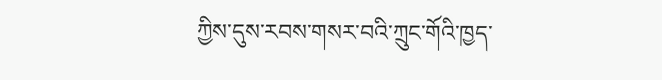ཀྱིས་དུས་རབས་གསར་བའི་ཀྲུང་གོའི་ཁྱད་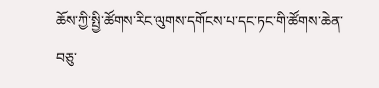ཆོས་ཀྱི་སྤྱི་ཚོགས་རིང་ལུགས་དགོངས་པ་དང་ཏང་གི་ཚོགས་ཆེན་བཅུ་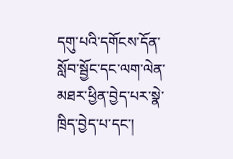དགུ་པའི་དགོངས་དོན་སློབ་སྦྱོང་དང་ལག་ལེན་མཐར་ཕྱིན་བྱེད་པར་སྣེ་ཁྲིད་བྱེད་པ་དང་།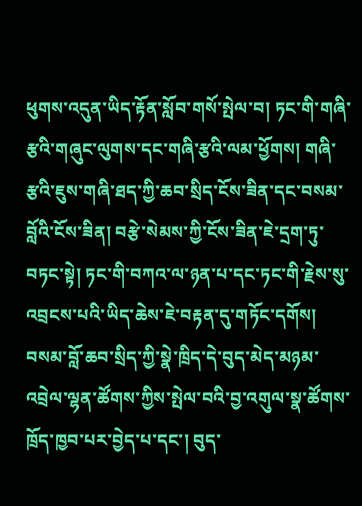ཕུགས་འདུན་ཡིད་རྟོན་སློབ་གསོ་སྤེལ་བ། ཏང་གི་གཞི་རྩའི་གཞུང་ལུགས་དང་གཞི་རྩའི་ལམ་ཕྱོགས། གཞི་རྩའི་ཇུས་གཞི་ཐད་ཀྱི་ཆབ་སྲིད་ངོས་ཟིན་དང་བསམ་བློའི་ངོས་ཟིན། བརྩེ་སེམས་ཀྱི་ངོས་ཟིན་ཇེ་དྲག་ཏུ་བཏང་སྟེ། ཏང་གི་བཀའ་ལ་ཉན་པ་དང་ཏང་གི་རྗེས་སུ་འབྲངས་པའི་ཡིད་ཆེས་ཇེ་བརྟན་དུ་གཏོང་དགོས། བསམ་བློ་ཆབ་སྲིད་ཀྱི་སྣེ་ཁྲིད་དེ་བུད་མེད་མཉམ་འབྲེལ་ལྷན་ཚོགས་ཀྱིས་སྤེལ་བའི་བྱ་འགུལ་སྣ་ཚོགས་ཁྲོད་ཁྱབ་པར་བྱེད་པ་དང་། བུད་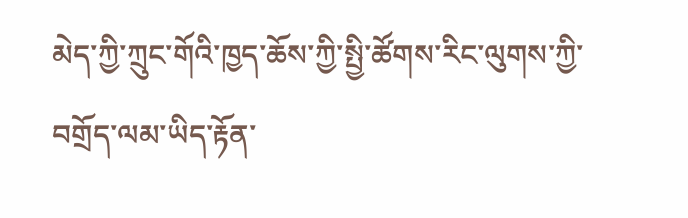མེད་ཀྱི་ཀྲུང་གོའི་ཁྱད་ཆོས་ཀྱི་སྤྱི་ཚོགས་རིང་ལུགས་ཀྱི་བགྲོད་ལམ་ཡིད་རྟོན་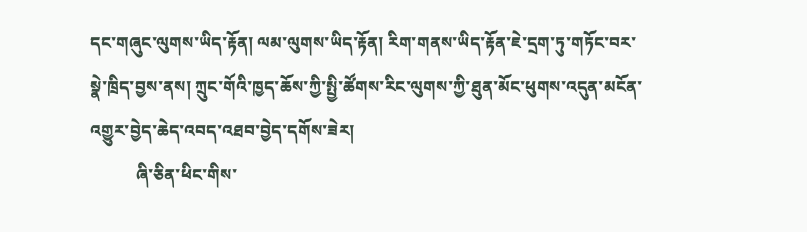དང་གཞུང་ལུགས་ཡིད་རྟོན། ལམ་ལུགས་ཡིད་རྟོན། རིག་གནས་ཡིད་རྟོན་ཇེ་དྲག་ཏུ་གཏོང་བར་སྣེ་ཁྲིད་བྱས་ནས། ཀྲུང་གོའི་ཁྱད་ཆོས་ཀྱི་སྤྱི་ཚོགས་རིང་ལུགས་ཀྱི་ཐུན་མོང་ཕུགས་འདུན་མངོན་འགྱུར་བྱེད་ཆེད་འབད་འཐབ་བྱེད་དགོས་ཟེར།
           ཞི་ཅིན་ཕིང་གིས་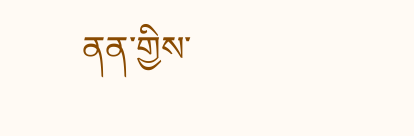ནན་གྱིས་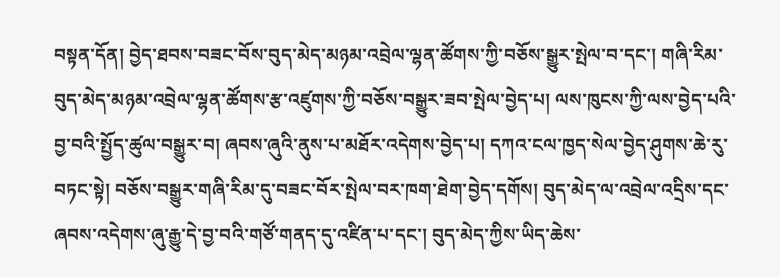བསྟན་དོན། བྱེད་ཐབས་བཟང་བོས་བུད་མེད་མཉམ་འབྲེལ་ལྷན་ཚོགས་ཀྱི་བཅོས་སྒྱུར་སྤེལ་བ་དང་། གཞི་རིམ་བུད་མེད་མཉམ་འབྲེལ་ལྷན་ཚོགས་རྩ་འཛུགས་ཀྱི་བཅོས་བསྒྱུར་ཟབ་སྤེལ་བྱེད་པ། ལས་ཁུངས་ཀྱི་ལས་བྱེད་པའི་བྱ་བའི་སྤྱོད་ཚུལ་བསྒྱུར་བ། ཞབས་ཞུའི་ནུས་པ་མཐོར་འདེགས་བྱེད་པ། དཀའ་ངལ་ཁྱད་སེལ་བྱེད་ཤུགས་ཆེ་རུ་བཏང་སྟེ། བཅོས་བསྒྱུར་གཞི་རིམ་དུ་བཟང་བོར་སྤེལ་བར་ཁག་ཐེག་བྱེད་དགོས། བུད་མེད་ལ་འབྲེལ་འདྲིས་དང་ཞབས་འདེགས་ཞུ་རྒྱུ་དེ་བྱ་བའི་གཙོ་གནད་དུ་འཛིན་པ་དང་། བུད་མེད་ཀྱིས་ཡིད་ཆེས་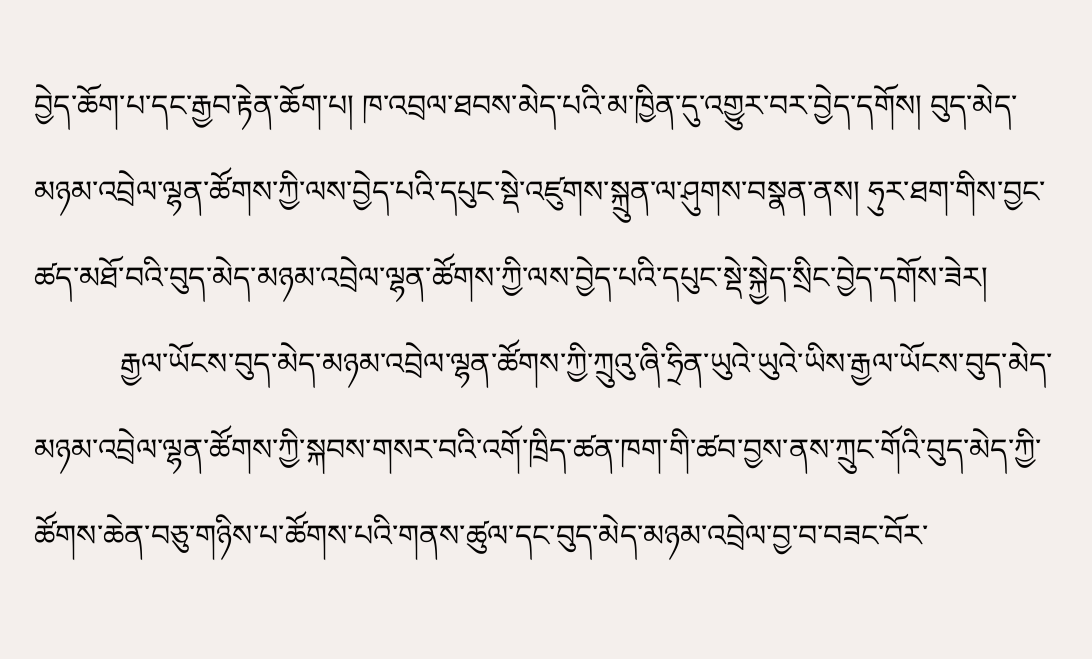བྱེད་ཆོག་པ་དང་རྒྱབ་རྟེན་ཆོག་པ། ཁ་འབྲལ་ཐབས་མེད་པའི་མ་ཁྱིན་དུ་འགྱུར་བར་བྱེད་དགོས། བུད་མེད་མཉམ་འབྲེལ་ལྷན་ཚོགས་ཀྱི་ལས་བྱེད་པའི་དཔུང་སྡེ་འཛུགས་སྐྲུན་ལ་ཤུགས་བསྣན་ནས། ཧུར་ཐག་གིས་བྱང་ཚད་མཐོ་བའི་བུད་མེད་མཉམ་འབྲེལ་ལྷན་ཚོགས་ཀྱི་ལས་བྱེད་པའི་དཔུང་སྡེ་སྐྱེད་སྲིང་བྱེད་དགོས་ཟེར།
           རྒྱལ་ཡོངས་བུད་མེད་མཉམ་འབྲེལ་ལྷན་ཚོགས་ཀྱི་ཀྲུའུ་ཞི་ཧྲིན་ཡུའེ་ཡུའེ་ཡིས་རྒྱལ་ཡོངས་བུད་མེད་མཉམ་འབྲེལ་ལྷན་ཚོགས་ཀྱི་སྐབས་གསར་བའི་འགོ་ཁྲིད་ཚན་ཁག་གི་ཚབ་བྱས་ནས་ཀྲུང་གོའི་བུད་མེད་ཀྱི་ཚོགས་ཆེན་བཅུ་གཉིས་པ་ཚོགས་པའི་གནས་ཚུལ་དང་བུད་མེད་མཉམ་འབྲེལ་བྱ་བ་བཟང་བོར་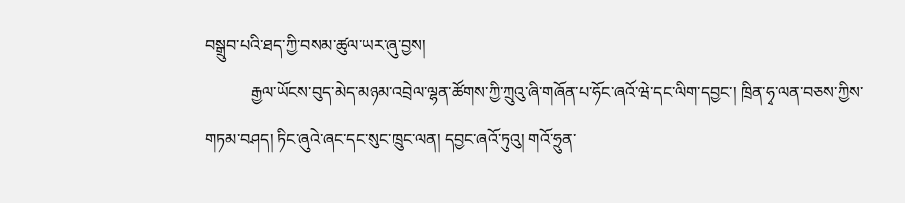བསྒྲུབ་པའི་ཐད་ཀྱི་བསམ་ཚུལ་ཡར་ཞུ་བྱས།
           རྒྱལ་ཡོངས་བུད་མེད་མཉམ་འབྲེལ་ལྷན་ཚོགས་ཀྱི་ཀྲུའུ་ཞི་གཞོན་པ་ཧོང་ཞའོ་ཝེ་དང་ལིག་དབྱང་། ཁྲིན་ཧྭ་ལན་བཅས་ཀྱིས་གཏམ་བཤད། ཏིང་ཞུའེ་ཞང་དང་སུང་ཁྲུང་ལན། དབྱང་ཞའོ་ཏུའུ། གའོ་ཧྲུན་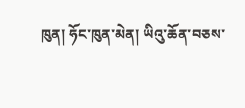ཁུན། ཧོང་ཁུན་མེན། ཡིའུ་ཆོན་བཅས་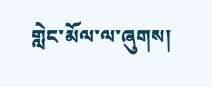གླེང་མོལ་ལ་ཞུགས།